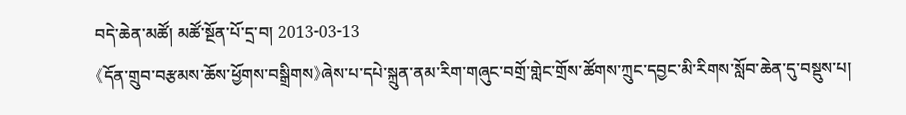བདེ་ཆེན་མཚོ། མཚོ་སྔོན་པོ་དྲ་བ། 2013-03-13
《དོན་གྲུབ་བརྩམས་ཆོས་ཕྱོགས་བསྒྲིགས》ཞེས་པ་དཔེ་སྐྲུན་ནམ་རིག་གཞུང་བགྲོ་གླེང་གྲོས་ཚོགས་ཀྲུང་དབྱང་མི་རིགས་སློབ་ཆེན་དུ་བསྡུས་པ།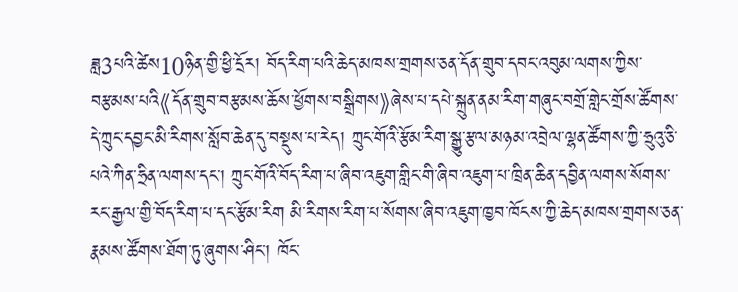ཟླ3པའི་ཚེས10ཉིན་གྱི་ཕྱི་དྲོར། བོད་རིག་པའི་ཆེད་མཁས་གྲགས་ཅན་དོན་གྲུབ་དབང་འབུམ་ལགས་ཀྱིས་བརྩམས་པའི《དོན་གྲུབ་བརྩམས་ཆོས་ཕྱོགས་བསྒྲིགས》ཞེས་པ་དཔེ་སྐྲུན་ནམ་རིག་གཞུང་བགྲོ་གླེང་གྲོས་ཚོགས་དེ་ཀྲུང་དབྱང་མི་རིགས་སློབ་ཆེན་དུ་བསྡུས་པ་རེད། ཀྲུང་གོའི་རྩོམ་རིག་སྒྱུ་རྩལ་མཉམ་འབྲེལ་ལྷན་ཚོགས་ཀྱི་ཧྲུའུ་ཅི་པའེ་ཀིན་ཧྲིན་ལགས་དང་། ཀྲུང་གོའི་བོད་རིག་པ་ཞིབ་འཇུག་གླིང་གི་ཞིབ་འཇུག་པ་ཁྲིན་ཆིན་དབྱིན་ལགས་སོགས་རང་རྒྱལ་གྱི་བོད་རིག་པ་དང་རྩོམ་རིག མི་རིགས་རིག་པ་སོགས་ཞིབ་འཇུག་ཁྱབ་ཁོངས་ཀྱི་ཆེད་མཁས་གྲགས་ཅན་རྣམས་ཚོགས་ཐོག་ཏུ་ཞུགས་ཤིང་། ཁོང་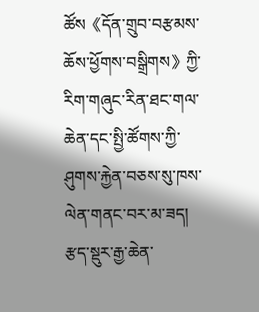ཚོས《དོན་གྲུབ་བརྩམས་ཆོས་ཕྱོགས་བསྒྲིགས》ཀྱི་རིག་གཞུང་རིན་ཐང་གལ་ཆེན་དང་སྤྱི་ཚོགས་ཀྱི་ཤུགས་རྐྱེན་བཅས་སུ་ཁས་ལེན་གནང་བར་མ་ཟད། རྩད་སྡུར་རྒྱ་ཆེན་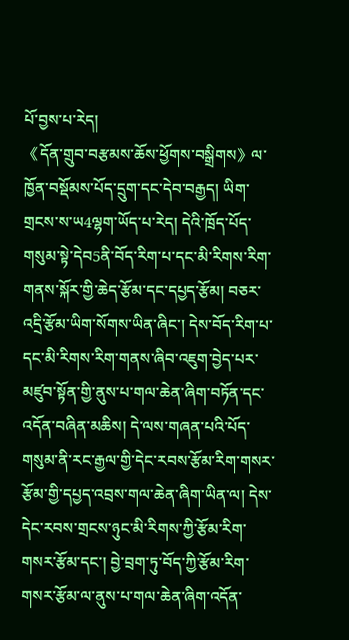པོ་བྱས་པ་རེད།
《དོན་གྲུབ་བརྩམས་ཆོས་ཕྱོགས་བསྒྲིགས》ལ་ཁྱོན་བསྡོམས་པོད་དྲུག་དང་དེབ་བརྒྱད། ཡིག་གྲངས་ས་ཡ4ལྷག་ཡོད་པ་རེད། དེའི་ཁྲོད་པོད་གསུམ་སྟེ་དེབ5ནི་བོད་རིག་པ་དང་མི་རིགས་རིག་གནས་སྐོར་གྱི་ཆེད་རྩོམ་དང་དཔྱད་རྩོམ། བཅར་འདྲི་རྩོམ་ཡིག་སོགས་ཡིན་ཞིང་། དེས་བོད་རིག་པ་དང་མི་རིགས་རིག་གནས་ཞིབ་འཇུག་བྱེད་པར་མཛུབ་སྟོན་གྱི་ནུས་པ་གལ་ཆེན་ཞིག་བཏོན་དང་འདོན་བཞིན་མཆིས། དེ་ལས་གཞན་པའི་པོད་གསུམ་ནི་རང་རྒྱལ་གྱི་དེང་རབས་རྩོམ་རིག་གསར་རྩོམ་གྱི་དཔྱད་འབྲས་གལ་ཆེན་ཞིག་ཡིན་ལ། དེས་དེང་རབས་གྲངས་ཉུང་མི་རིགས་ཀྱི་རྩོམ་རིག་གསར་རྩོམ་དང་། བྱེ་བྲག་ཏུ་བོད་ཀྱི་རྩོམ་རིག་གསར་རྩོམ་ལ་ནུས་པ་གལ་ཆེན་ཞིག་འདོན་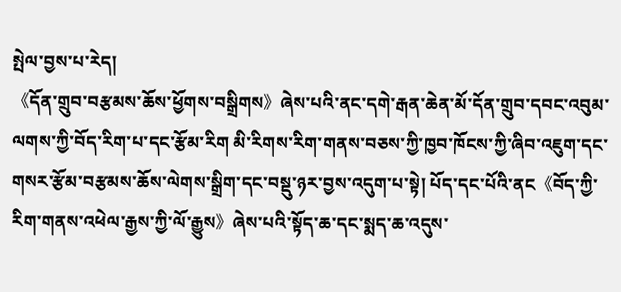སྤེལ་བྱས་པ་རེད།
《དོན་གྲུབ་བརྩམས་ཆོས་ཕྱོགས་བསྒྲིགས》ཞེས་པའི་ནང་དགེ་རྒན་ཆེན་མོ་དོན་གྲུབ་དབང་འབུམ་ལགས་ཀྱི་བོད་རིག་པ་དང་རྩོམ་རིག མི་རིགས་རིག་གནས་བཅས་ཀྱི་ཁྱབ་ཁོངས་ཀྱི་ཞིབ་འཇུག་དང་གསར་རྩོམ་བརྩམས་ཆོས་ལེགས་སྒྲིག་དང་བསྡུ་ཉར་བྱས་འདུག་པ་སྟེ། པོད་དང་པོའི་ནང《བོད་ཀྱི་རིག་གནས་འཕེལ་རྒྱས་ཀྱི་ལོ་རྒྱུས》ཞེས་པའི་སྟོད་ཆ་དང་སྨད་ཆ་འདུས་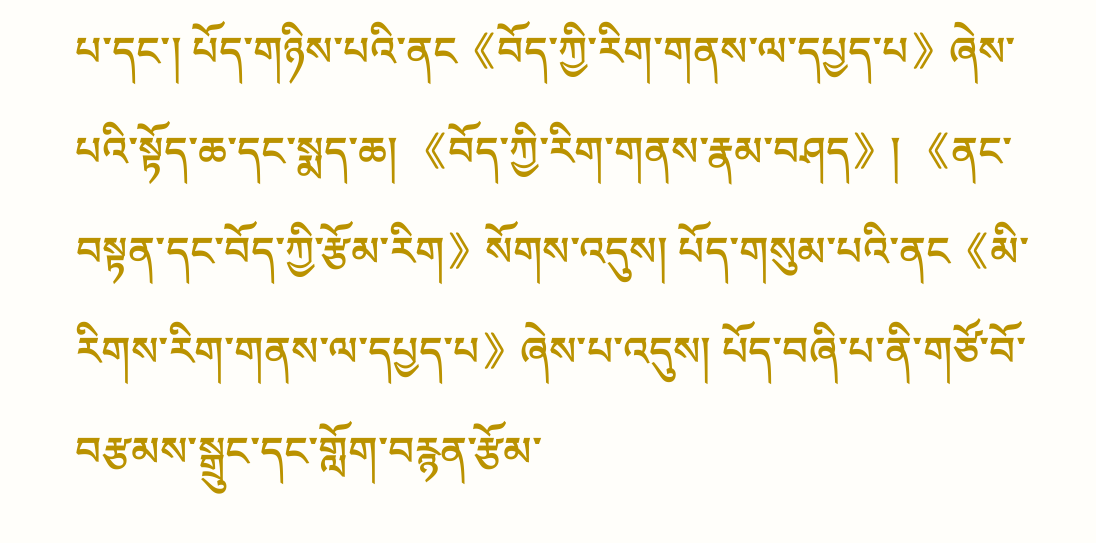པ་དང་། པོད་གཉིས་པའི་ནང《བོད་ཀྱི་རིག་གནས་ལ་དཔྱད་པ》ཞེས་པའི་སྟོད་ཆ་དང་སྨད་ཆ། 《བོད་ཀྱི་རིག་གནས་རྣམ་བཤད》། 《ནང་བསྟན་དང་བོད་ཀྱི་རྩོམ་རིག》སོགས་འདུས། པོད་གསུམ་པའི་ནང《མི་རིགས་རིག་གནས་ལ་དཔྱད་པ》ཞེས་པ་འདུས། པོད་བཞི་པ་ནི་གཙོ་བོ་བརྩམས་སྒྲུང་དང་གློག་བརྙན་རྩོམ་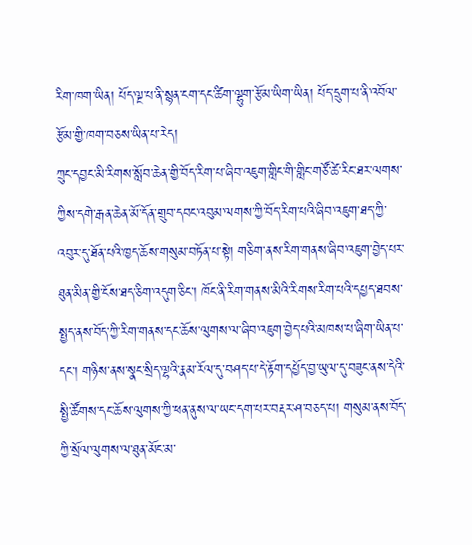རིག་ཁག་ཡིན། པོད་ལྔ་པ་ནི་སྙན་ངག་དང་ཚིག་ལྷུག་རྩོམ་ཡིག་ཡིན། པོད་དྲུག་པ་ནི་འབོལ་རྩོམ་གྱི་ཁག་བཅས་ཡིན་པ་རེད།
ཀྲུང་དབྱང་མི་རིགས་སློབ་ཆེན་གྱི་བོད་རིག་པ་ཞིབ་འཇུག་གླིང་གི་གླིང་གཙོ་ཚེ་རིང་ཐར་ལགས་ཀྱིས་དགེ་རྒན་ཆེན་མོ་དོན་གྲུབ་དབང་འབུམ་ལགས་ཀྱི་བོད་རིག་པའི་ཞིབ་འཇུག་ཐད་ཀྱི་འབུར་དུ་ཐོན་པའི་ཁྱད་ཆོས་གསུམ་བཏོན་པ་སྟེ། གཅིག་ནས་རིག་གནས་ཞིབ་འཇུག་བྱེད་པར་ཐུན་མིན་གྱི་ངོས་ཐད་ཅིག་འདུག་ཅིང་། ཁོང་ནི་རིག་གནས་མིའི་རིགས་རིག་པའི་དཔྱད་ཐབས་སྤྱད་ནས་བོད་ཀྱི་རིག་གནས་དང་ཆོས་ལུགས་ལ་ཞིབ་འཇུག་བྱེད་པའི་མཁས་པ་ཞིག་ཡིན་པ་དང་། གཉིས་ནས་སྣང་སྲིད་ལྷའི་རྣམ་རོལ་དུ་བཤད་པ་དེ་རྟོག་དཔྱོད་བྱ་ཡུལ་དུ་བཟུང་ནས་དེའི་སྤྱི་ཚོགས་དང་ཆོས་ལུགས་ཀྱི་ཕན་ནུས་ལ་ཡང་དག་པར་བརྡར་ཤ་བཅད་པ། གསུམ་ནས་བོད་ཀྱི་སྲོལ་ལུགས་ལ་ཐུན་མོང་མ་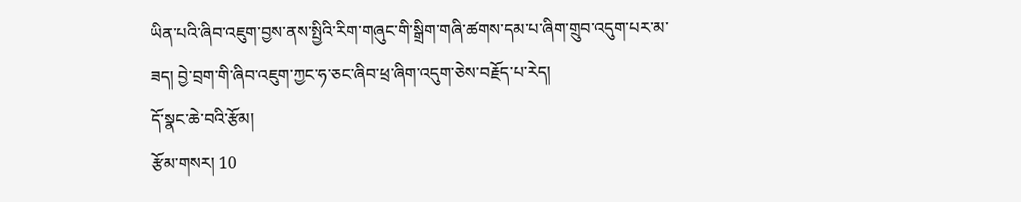ཡིན་པའི་ཞིབ་འཇུག་བྱས་ནས་སྤྱིའི་རིག་གཞུང་གི་སྒྲིག་གཞི་ཚགས་དམ་པ་ཞིག་གྲུབ་འདུག་པར་མ་ཟད། བྱེ་བྲག་གི་ཞིབ་འཇུག་ཀྱང་ཧ་ཅང་ཞིབ་ཕྲ་ཞིག་འདུག་ཅེས་བརྗོད་པ་རེད།
དོ་སྣང་ཆེ་བའི་རྩོམ།
རྩོམ་གསར། 10